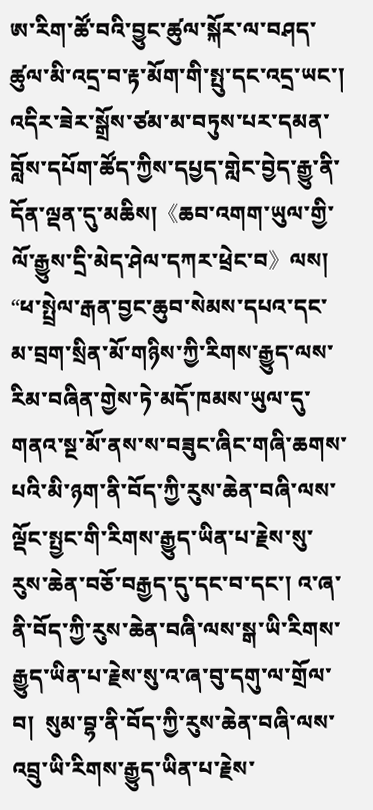ཨ་རིག་ཚོ་བའི་བྱུང་ཚུལ་སྐོར་ལ་བཤད་ཚུལ་མི་འདྲ་བ་རྟ་མོག་གི་སྤུ་དང་འདྲ་ཡང་། འདིར་ཟེར་སྒྲོས་ཙམ་མ་བཏུས་པར་དམན་བློས་དཔོག་ཚོད་ཀྱིས་དཔྱད་གླེང་བྱེད་རྒྱུ་ནི་དོན་ལྡན་དུ་མཆིས།《ཆབ་འགག་ཡུལ་གྱི་ལོ་རྒྱུས་དྲི་མེད་ཤེལ་དཀར་ཕྲེང་བ》ལས།  “ཕ་སྤྲེལ་རྒན་བྱང་ཆུབ་སེམས་དཔའ་དང་མ་བྲག་སྲིན་མོ་གཉིས་ཀྱི་རིགས་རྒྱུད་ལས་རིམ་བཞིན་གྱེས་ཏེ་མདོ་ཁམས་ཡུལ་དུ་གནའ་སྔ་མོ་ནས་ས་བཟུང་ཞིང་གཞི་ཆགས་པའི་མི་ཉག་ནི་བོད་ཀྱི་རུས་ཆེན་བཞི་ལས་ལྡོང་སྤྱང་གི་རིགས་རྒྱུད་ཡིན་པ་རྗེས་སུ་རུས་ཆེན་བཅོ་བརྒྱད་དུ་དང་བ་དང་། འ་ཞ་ནི་བོད་ཀྱི་རུས་ཆེན་བཞི་ལས་སྒ་ཡི་རིགས་རྒྱུད་ཡིན་པ་རྗེས་སུ་འ་ཞ་བུ་དགུ་ལ་གྲོལ་བ།  སུམ་བྷ་ནི་བོད་ཀྱི་རུས་ཆེན་བཞི་ལས་འབྲུ་ཡི་རིགས་རྒྱུད་ཡིན་པ་རྗེས་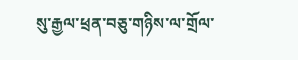སུ་རྒྱལ་ཕྲན་བཅུ་གཉིས་ལ་གྲོལ་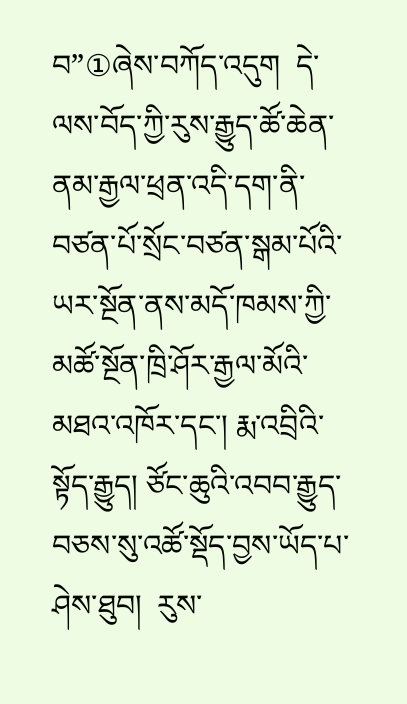བ”①ཞེས་བཀོད་འདུག  དེ་ལས་བོད་ཀྱི་རུས་རྒྱུད་ཚོ་ཆེན་ནམ་རྒྱལ་ཕྲན་འདི་དག་ནི་བཙན་པོ་སྲོང་བཙན་སྒམ་པོའི་ཡར་སྔོན་ནས་མདོ་ཁམས་ཀྱི་མཚོ་སྔོན་ཁྲི་ཤོར་རྒྱལ་མོའི་མཐའ་འཁོར་དང་། རྨ་འབྲིའི་སྟོད་རྒྱུད། ཙོང་ཆུའི་འབབ་རྒྱུད་བཅས་སུ་འཚོ་སྡོད་བྱས་ཡོད་པ་ཤེས་ཐུབ།  རུས་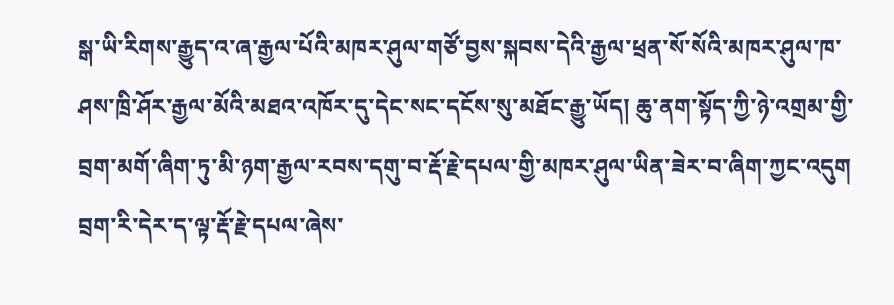སྒ་ཡི་རིགས་རྒྱུད་འ་ཞ་རྒྱལ་པོའི་མཁར་ཤུལ་གཙོ་བྱས་སྐབས་དེའི་རྒྱལ་ཕྲན་སོ་སོའི་མཁར་ཤུལ་ཁ་ཤས་ཁྲི་ཤོར་རྒྱལ་མོའི་མཐའ་འཁོར་དུ་དེང་སང་དངོས་སུ་མཐོང་རྒྱུ་ཡོད། ཆུ་ནག་སྟོད་ཀྱི་ཉེ་འགྲམ་གྱི་བྲག་མགོ་ཞིག་ཏུ་མི་ཉག་རྒྱལ་རབས་དགུ་བ་རྡོ་རྗེ་དཔལ་གྱི་མཁར་ཤུལ་ཡིན་ཟེར་བ་ཞིག་ཀྱང་འདུག བྲག་རི་དེར་ད་ལྟ་རྡོ་རྗེ་དཔལ་ཞེས་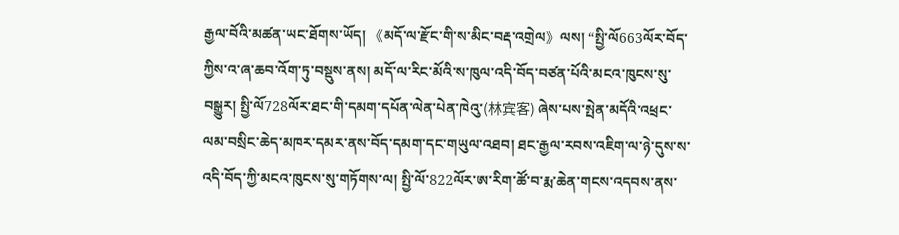རྒྱལ་བོའི་མཚན་ཡང་ཐོགས་ཡོད། 《མདོ་ལ་རྫོང་གི་ས་མིང་བརྡ་འགྲེལ》ལས། “སྤྱི་ལོ663ལོར་བོད་ཀྱིས་འ་ཞ་ཆབ་འོག་ཏུ་བསྡུས་ནས། མདོ་ལ་རིང་མོའི་ས་ཁུལ་འདི་བོད་བཙན་པོའི་མངའ་ཁུངས་སུ་བསྒྱུར། སྤྱི་ལོ728ལོར་ཐང་གི་དམག་དཔོན་ལེན་པེན་ཁེའུ་(林宾客) ཞེས་པས་སྤེན་མདོའི་འཕྲང་ལམ་བསྲིང་ཆེད་མཁར་དམར་ནས་བོད་དམག་དང་གཡུལ་འཐབ། ཐང་རྒྱལ་རབས་འཇིག་ལ་ཉེ་དུས་ས་འདི་བོད་ཀྱི་མངའ་ཁུངས་སུ་གཏོགས་ལ། སྤྱི་ལོ་822ལོར་ཨ་རིག་ཚོ་བ་རྨ་ཆེན་གངས་འདབས་ནས་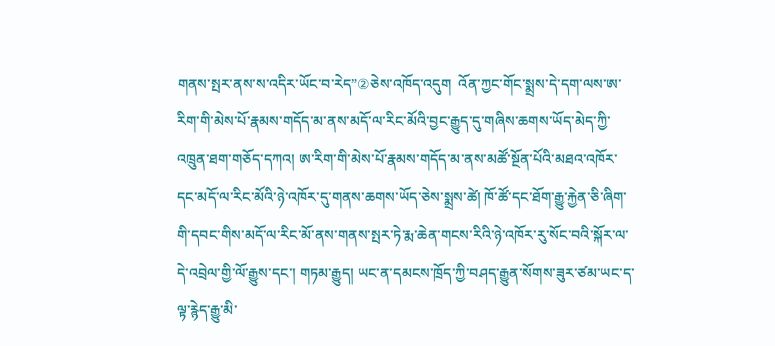གནས་སྤར་ནས་ས་འདིར་ཡོང་བ་རེད”②ཅེས་འཁོད་འདུག  འོན་ཀྱང་གོང་སྨྲས་དེ་དག་ལས་ཨ་རིག་གི་མེས་པོ་རྣམས་གདོད་མ་ནས་མདོ་ལ་རིང་མོའི་བྱང་རྒྱུད་དུ་གཞིས་ཆགས་ཡོད་མེད་ཀྱི་འཁྲུན་ཐག་གཅོད་དཀའ། ཨ་རིག་གི་མེས་པོ་རྣམས་གདོད་མ་ནས་མཚོ་སྔོན་པོའི་མཐའ་འཁོར་དང་མདོ་ལ་རིང་མོའི་ཉེ་འཁོར་དུ་གནས་ཆགས་ཡོད་ཅེས་སྨྲས་ཚེ། ཁོ་ཚོ་དང་ཐོག་རྒྱུ་རྐྱེན་ཅི་ཞིག་གི་དབང་གིས་མདོ་ལ་རིང་མོ་ནས་གནས་སྤར་ཏེ་རྨ་ཆེན་གངས་རིའི་ཉེ་འཁོར་རུ་སོང་བའི་སྐོར་ལ་དེ་འབྲེལ་གྱི་ལོ་རྒྱུས་དང་། གཏམ་རྒྱུད། ཡང་ན་དམངས་ཁྲོད་ཀྱི་བཤད་རྒྱུན་སོགས་ཟུར་ཙམ་ཡང་ད་ལྟ་རྙེད་རྒྱུ་མི་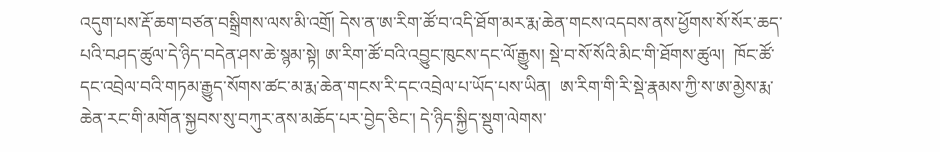འདུག་པས་རྡོ་ཆག་བཙན་བསྒྲིགས་ལས་མི་འགྲོ། དེས་ན་ཨ་རིག་ཚོ་བ་འདི་ཐོག་མར་རྨ་ཆེན་གངས་འདབས་ནས་ཕྱོགས་སོ་སོར་ཆད་པའི་བཤད་ཚུལ་དེ་ཉིད་བདེན་ཤས་ཆེ་སྙམ་སྟེ། ཨ་རིག་ཚོ་བའི་འབྱུང་ཁུངས་དང་ལོ་རྒྱུས། སྡེ་བ་སོ་སོའི་མིང་གི་ཐོགས་ཚུལ།  ཁོང་ཚོ་དང་འབྲེལ་བའི་གཏམ་རྒྱུད་སོགས་ཚང་མ་རྨ་ཆེན་གངས་རི་དང་འབྲེལ་པ་ཡོད་པས་ཡིན།  ཨ་རིག་གི་རི་སྡེ་རྣམས་ཀྱི་ས་ཨ་མྱེས་རྨ་ཆེན་རང་གི་མགོན་སྐྱབས་སུ་བཀུར་ནས་མཆོད་པར་བྱེད་ཅིང་། དེ་ཉིད་སྐྱིད་སྡུག་ལེགས་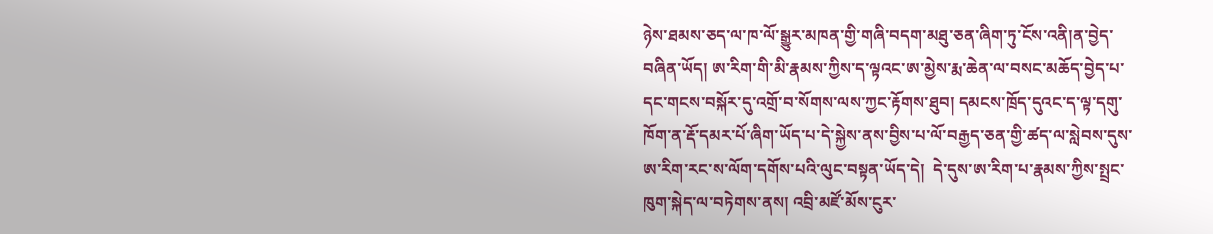ཉེས་ཐམས་ཅད་ལ་ཁ་ལོ་སྒྱུར་མཁན་གྱི་གཞི་བདག་མཐུ་ཅན་ཞིག་ཏུ་ངོས་འནི།ན་བྱེད་བཞིན་ཡོད། ཨ་རིག་གི་མི་རྣམས་ཀྱིས་ད་ལྟའང་ཨ་མྱེས་རྨ་ཆེན་ལ་བསང་མཆོད་བྱེད་པ་དང་གངས་བསྐོར་དུ་འགྲོ་བ་སོགས་ལས་ཀྱང་རྟོགས་ཐུབ། དམངས་ཁྲོད་དུའང་ད་ལྟ་དགུ་ཁོག་ན་རྡོ་དམར་པོ་ཞིག་ཡོད་པ་དེ་སྐྱེས་ནས་བྱིས་པ་ལོ་བརྒྱད་ཅན་གྱི་ཚད་ལ་སླེབས་དུས་ཨ་རིག་རང་ས་ལོག་དགོས་པའི་ལུང་བསྟན་ཡོད་དེ།  དེ་དུས་ཨ་རིག་པ་རྣམས་ཀྱིས་སྤྲང་ཁུག་སྐེད་ལ་བཏེགས་ནས། འབྲི་མཛོ་མོས་ངུར་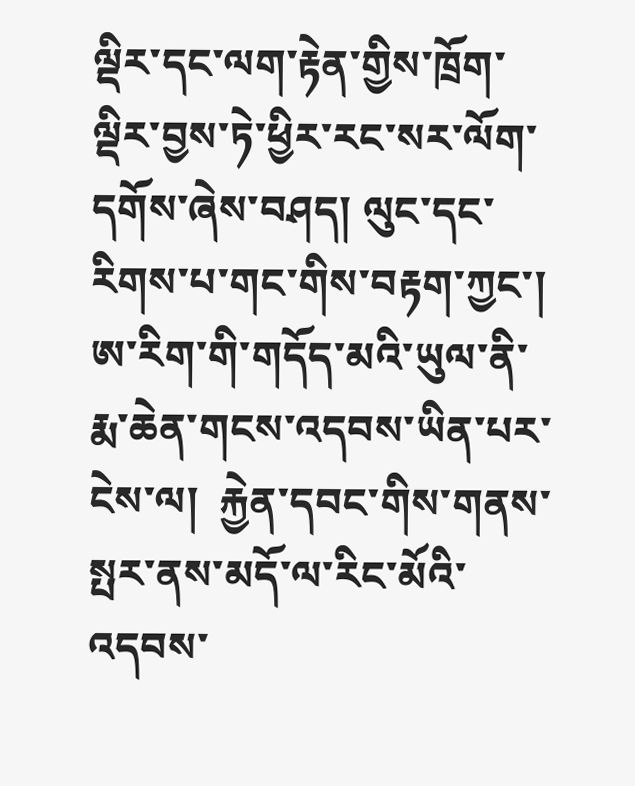ལྡིར་དང་ལག་རྟེན་གྱིས་ཁྲོག་ལྡིར་བྱས་ཏེ་ཕྱིར་རང་སར་ལོག་དགོས་ཞེས་བཤད། ལུང་དང་རིགས་པ་གང་གིས་བརྟག་ཀྱང་།  ཨ་རིག་གི་གདོད་མའི་ཡུལ་ནི་རྨ་ཆེན་གངས་འདབས་ཡིན་པར་ངེས་ལ།  རྐྱེན་དབང་གིས་གནས་སྤར་ནས་མདོ་ལ་རིང་མོའི་འདབས་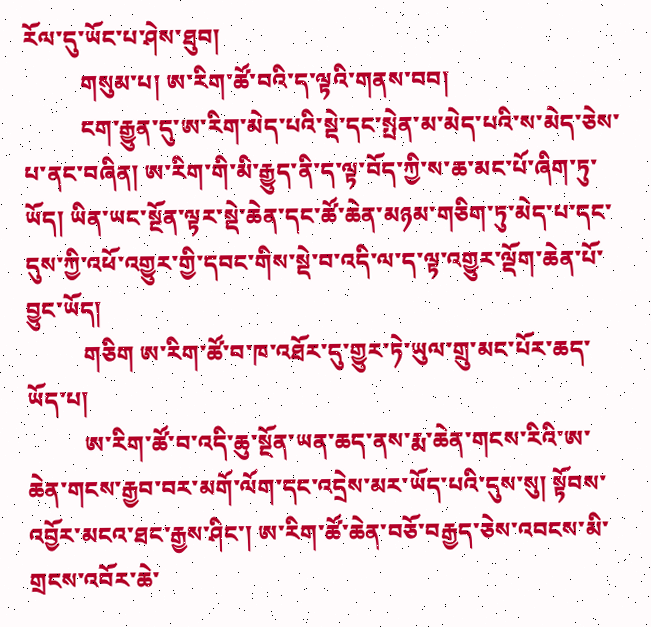རོལ་དུ་ཡོང་པ་ཤེས་ཐུབ།
          གསུམ་པ། ཨ་རིག་ཚོ་བའི་ད་ལྟའི་གནས་བབ།
          ངག་རྒྱུན་དུ་ཨ་རིག་མེད་པའི་སྡེ་དང་སྤེན་མ་མེད་པའི་ས་མེད་ཅེས་པ་ནང་བཞིན། ཨ་རིག་གི་མི་རྒྱུད་ནི་ད་ལྟ་བོད་ཀྱི་ས་ཆ་མང་པོ་ཞིག་ཏུ་ཡོད། ཡིན་ཡང་སྔོན་ལྟར་སྡེ་ཆེན་དང་ཚོ་ཆེན་མཉམ་གཅིག་ཏུ་མེད་པ་དང་དུས་ཀྱི་འཕོ་འགྱུར་གྱི་དབང་གིས་སྡེ་བ་འདི་ལ་ད་ལྟ་འགྱུར་ལྡོག་ཆེན་པོ་བྱུང་ཡོད།
          གཅིག ཨ་རིག་ཚོ་བ་ཁ་འཐོར་དུ་གྱུར་ཏེ་ཡུལ་གྲུ་མང་པོར་ཆད་ཡོད་པ།
          ཨ་རིག་ཚོ་བ་འདི་ཆུ་སྔོན་ཡན་ཆད་ནས་རྨ་ཆེན་གངས་རིའི་ཨ་ཆེན་གངས་རྒྱབ་བར་མགོ་ལོག་དང་འདྲེས་མར་ཡོད་པའི་དུས་སུ། སྟོབས་འབྱོར་མངའ་ཐང་རྒྱས་ཤིང་། ཨ་རིག་ཚོ་ཆེན་བཅོ་བརྒྱད་ཅེས་འབངས་མི་གྲངས་འབོར་ཆེ་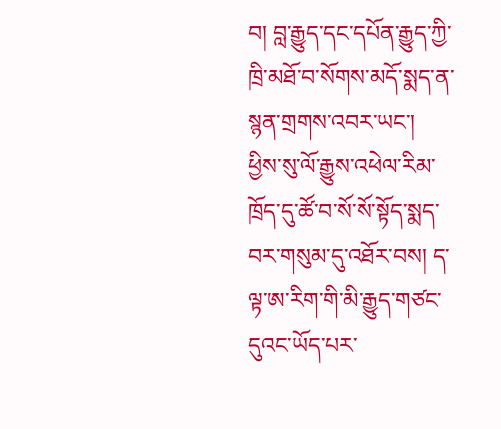བ། བླ་རྒྱུད་དང་དཔོན་རྒྱུད་ཀྱི་ཁྲི་མཐོ་བ་སོགས་མདོ་སྨད་ན་སྙན་གྲགས་འབར་ཡང་།  ཕྱིས་སུ་ལོ་རྒྱུས་འཕེལ་རིམ་ཁྲོད་དུ་ཚོ་བ་སོ་སོ་སྟོད་སྨད་བར་གསུམ་དུ་འཐོར་བས། ད་ལྟ་ཨ་རིག་གི་མི་རྒྱུད་གཙང་དུའང་ཡོད་པར་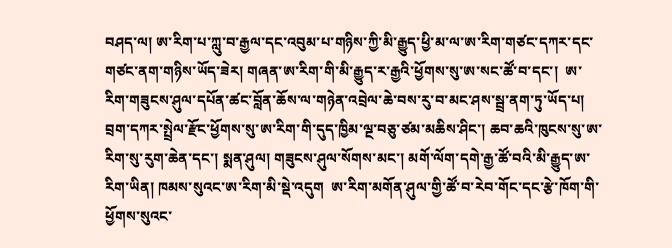བཤད་ལ། ཨ་རིག་པ་ཀླུ་བ་རྒྱལ་དང་འབུམ་པ་གཉིས་ཀྱི་མི་རྒྱུད་ཕྱི་མ་ལ་ཨ་རིག་གཙང་དཀར་དང་གཙང་ནག་གཉིས་ཡོད་ཟེར། གཞན་ཨ་རིག་གི་མི་རྒྱུད་ར་རྒྱའི་ཕྱོགས་སུ་ཨ་སང་ཚོ་བ་དང་།  ཨ་རིག་གཟུངས་ཤུལ་དཔོན་ཚང་བློན་ཆོས་ལ་གཉེན་འབྲེལ་ཆེ་བས་རུ་བ་མང་ཤས་སྦྲ་ནག་ཏུ་ཡོད་པ། བྲག་དཀར་སྤྲེལ་རྫོང་ཕྱོགས་སུ་ཨ་རིག་གི་དུད་ཁྱིམ་ལྔ་བཅུ་ཙམ་མཆིས་ཤིང་། ཆབ་ཆའི་ཁུངས་སུ་ཨ་རིག་སུ་རུག་ཆེན་དང་། སྨན་ཤུལ། གཟུངས་ཤུལ་སོགས་མང་། མགོ་ལོག་དགེ་རྒྱ་ཚོ་བའི་མི་རྒྱུད་ཨ་རིག་ཡིན། ཁམས་སུའང་ཨ་རིག་མི་སྡེ་འདུག  ཨ་རིག་མགོན་ཤུལ་གྱི་ཚོ་བ་རེབ་གོང་དང་རྩེ་ཁོག་གི་ཕྱོགས་སུའང་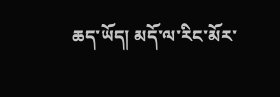ཆད་ཡོད། མདོ་ལ་རིང་མོར་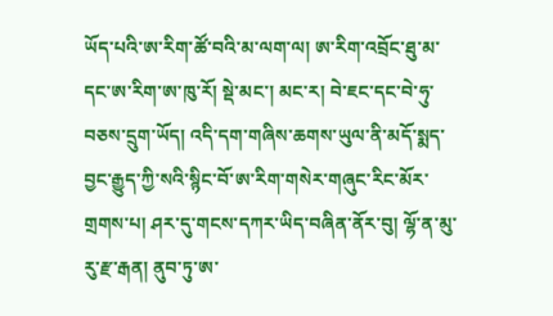ཡོད་པའི་ཨ་རིག་ཚོ་བའི་མ་ལག་ལ། ཨ་རིག་འབྲོང་ཐུ་མ་དང་ཨ་རིག་ཨ་ཁུ་རོ། སྡེ་མང་། མང་ར། བེ་ཇང་དང་བེ་ཧུ་བཅས་དྲུག་ཡོད། འདི་དག་གཞིས་ཆགས་ཡུལ་ནི་མདོ་སྨད་བྱང་རྒྱུད་ཀྱི་སའི་སྙིང་བོ་ཨ་རིག་གསེར་གཞུང་རིང་མོར་གྲགས་པ། ཤར་དུ་གངས་དཀར་ཡིད་བཞིན་ནོར་བུ། ལྷོ་ན་མུ་རུ་རྫ་རྒན། ནུབ་ཏུ་ཨ་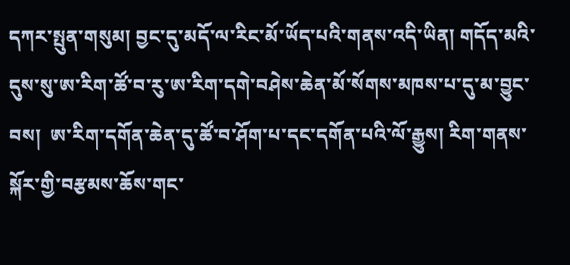དཀར་སྤུན་གསུམ། བྱང་དུ་མདོ་ལ་རིང་མོ་ཡོད་པའི་གནས་འདི་ཡིན། གདོད་མའི་དུས་སུ་ཨ་རིག་ཚོ་བ་རུ་ཨ་རིག་དགེ་བཤེས་ཆེན་མོ་སོགས་མཁས་པ་དུ་མ་བྱུང་བས།  ཨ་རིག་དགོན་ཆེན་དུ་ཚོ་བ་ཤོག་པ་དང་དགོན་པའི་ལོ་རྒྱུས། རིག་གནས་སྐོར་གྱི་བརྩམས་ཆོས་གང་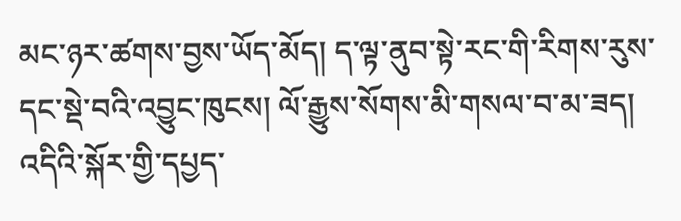མང་ཉར་ཚགས་བྱས་ཡོད་མོད། ད་ལྟ་ནུབ་སྟེ་རང་གི་རིགས་རུས་དང་སྡེ་བའི་འབྱུང་ཁུངས། ལོ་རྒྱུས་སོགས་མི་གསལ་བ་མ་ཟད། འདིའི་སྐོར་གྱི་དཔྱད་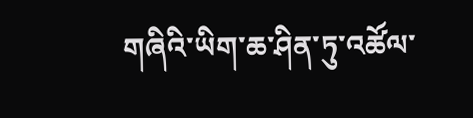གཞིའི་ཡིག་ཆ་ཤིན་ཏུ་འཚོལ་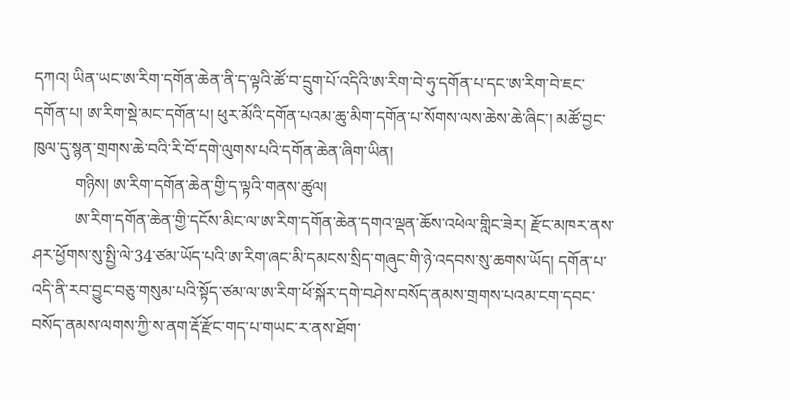དཀའ། ཡིན་ཡང་ཨ་རིག་དགོན་ཆེན་ནི་ད་ལྟའི་ཚོ་བ་དྲུག་པོ་འདིའི་ཨ་རིག་བེ་ཧུ་དགོན་པ་དང་ཨ་རིག་བེ་ཇང་དགོན་པ། ཨ་རིག་སྡེ་མང་དགོན་པ། ཕུར་མོའི་དགོན་པའམ་ཆུ་མིག་དགོན་པ་སོགས་ལས་ཆེས་ཆེ་ཞིང་། མཚོ་བྱང་ཁུལ་དུ་སྙན་གྲགས་ཆེ་བའི་རི་བོ་དགེ་ལུགས་པའི་དགོན་ཆེན་ཞིག་ཡིན།
          གཉིས། ཨ་རིག་དགོན་ཆེན་གྱི་ད་ལྟའི་གནས་ཚུལ།
          ཨ་རིག་དགོན་ཆེན་གྱི་དངོས་མིང་ལ་ཨ་རིག་དགོན་ཆེན་དགའ་ལྡན་ཆོས་འཕེལ་གླིང་ཟེར། རྫོང་མཁར་ནས་ཤར་ཕྱོགས་སུ་སྤྱི་ལེ་34་ཙམ་ཡོད་པའི་ཨ་རིག་ཞང་མི་དམངས་སྲིད་གཞུང་གི་ཉེ་འདབས་སུ་ཆགས་ཡོད། དགོན་པ་འདི་ནི་རབ་བྱུང་བཅུ་གསུམ་པའི་སྟོད་ཙམ་ལ་ཨ་རིག་ཕོ་སྐོར་དགེ་བཤེས་བསོད་ནམས་གྲགས་པའམ་ངག་དབང་བསོད་ནམས་ལགས་ཀྱི་ས་ནག་རྡོ་རྫོང་གད་པ་གཡང་ར་ནས་ཐོག་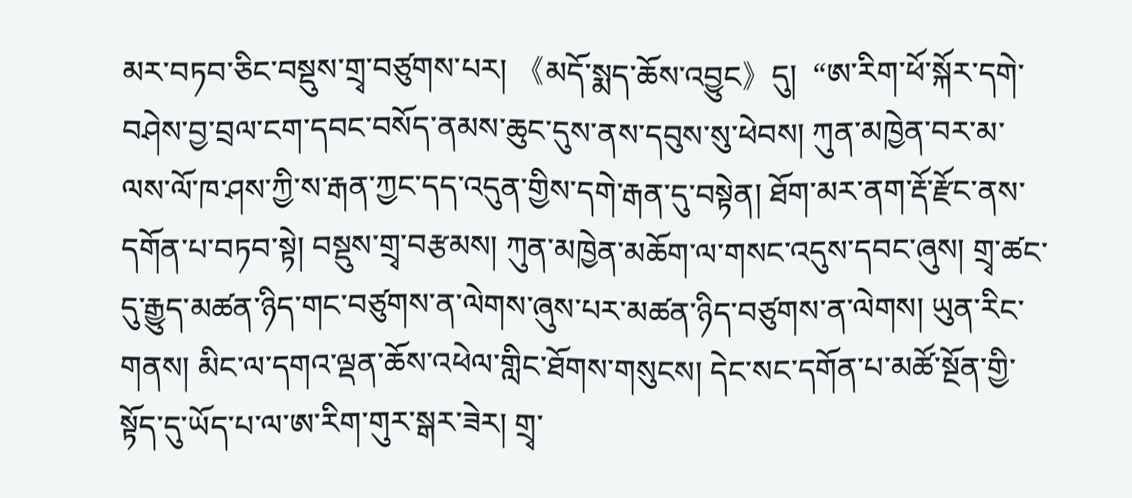མར་བཏབ་ཅིང་བསྡུས་གྲྭ་བཙུགས་པར། 《མདོ་སྨད་ཆོས་འབྱུང》དུ།  “ཨ་རིག་ཕོ་སྐོར་དགེ་བཤེས་བྱ་བྲལ་ངག་དབང་བསོད་ནམས་ཆུང་དུས་ནས་དབུས་སུ་ཕེབས། ཀུན་མཁྱེན་བར་མ་ལས་ལོ་ཁ་ཤས་ཀྱི་ས་རྒན་ཀྱང་དད་འདུན་གྱིས་དགེ་རྒན་དུ་བསྟེན། ཐོག་མར་ནག་རྡོ་རྫོང་ནས་དགོན་པ་བཏབ་སྟེ། བསྡུས་གྲྭ་བརྩམས། ཀུན་མཁྱེན་མཆོག་ལ་གསང་འདུས་དབང་ཞུས། གྲྭ་ཚང་དུ་རྒྱུད་མཚན་ཉིད་གང་བཙུགས་ན་ལེགས་ཞུས་པར་མཚན་ཉིད་བཙུགས་ན་ལེགས། ཡུན་རིང་གནས། མིང་ལ་དགའ་ལྡན་ཆོས་འཕེལ་གླིང་ཐོགས་གསུངས། དེང་སང་དགོན་པ་མཚོ་སྔོན་གྱི་སྟོད་དུ་ཡོད་པ་ལ་ཨ་རིག་གུར་སྒར་ཟེར། གྲྭ་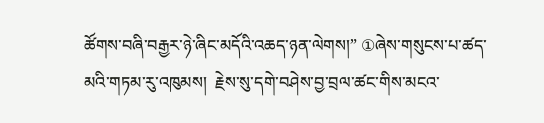ཚོགས་བཞི་བརྒྱར་ཉེ་ཞིང་མདོའི་འཆད་ཉན་ལེགས།” ①ཞེས་གསུངས་པ་ཚད་མའི་གཏམ་རུ་འཁུམས།  རྗེས་སུ་དགེ་བཤེས་བྱ་བྲལ་ཚང་གིས་མངའ་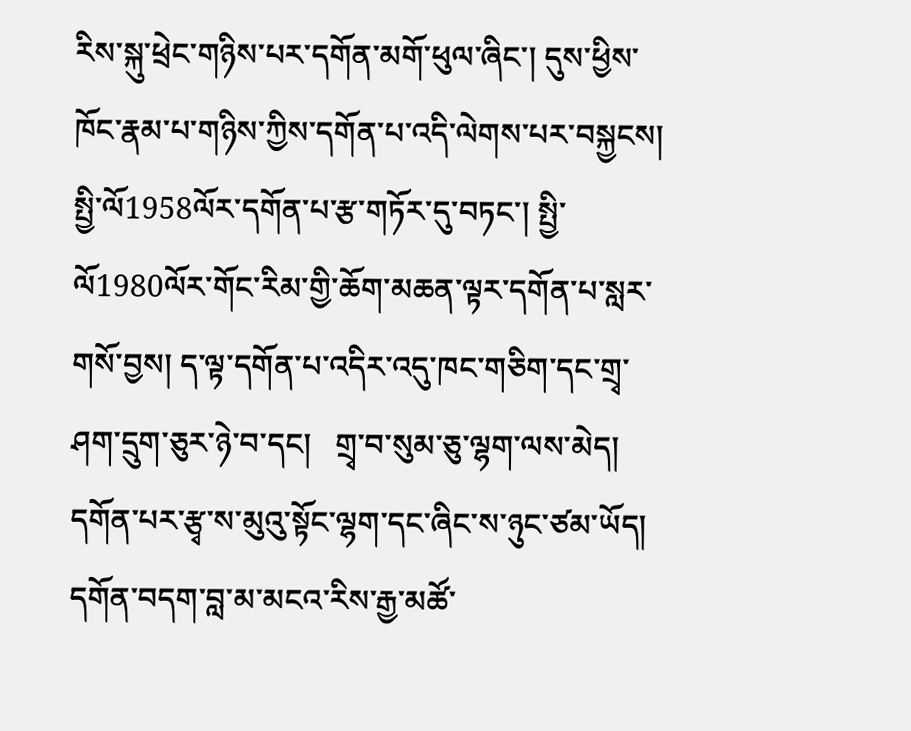རིས་སྐུ་ཕྲེང་གཉིས་པར་དགོན་མགོ་ཕུལ་ཞིང་། དུས་ཕྱིས་ཁོང་རྣམ་པ་གཉིས་ཀྱིས་དགོན་པ་འདི་ལེགས་པར་བསྐྱངས། སྤྱི་ལོ1958ལོར་དགོན་པ་རྩ་གཏོར་དུ་བཏང་། སྤྱི་ལོ1980ལོར་གོང་རིམ་གྱི་ཆོག་མཆན་ལྟར་དགོན་པ་སླར་གསོ་བྱས། ད་ལྟ་དགོན་པ་འདིར་འདུ་ཁང་གཅིག་དང་གྲྭ་ཤག་དྲུག་ཅུར་ཉེ་བ་དང།   གྲྭ་བ་སུམ་ཅུ་ལྷག་ལས་མེད། དགོན་པར་རྩྭ་ས་མུའུ་སྟོང་ལྷག་དང་ཞིང་ས་ཉུང་ཙམ་ཡོད། དགོན་བདག་བླ་མ་མངའ་རིས་རྒྱ་མཚོ་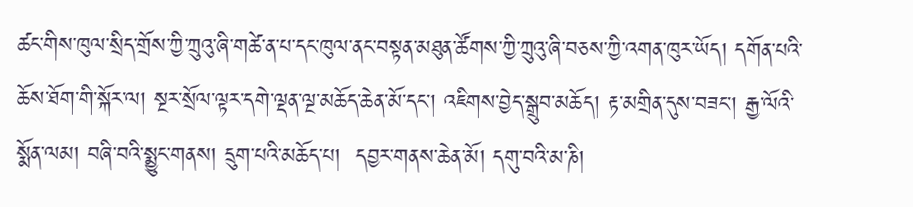ཚང་གིས་ཁུལ་སྲིད་གྲོས་ཀྱི་ཀྲུའུ་ཞི་གཚེ་ན་པ་དང་ཁུལ་ནང་བསྟན་མཐུན་ཚོགས་ཀྱི་ཀྲུའུ་ཞི་བཅས་ཀྱི་འགན་ཁུར་ཡོད། དགོན་པའི་ཆོས་ཐོག་གི་སྐོར་ལ། སྔར་སྲོལ་ལྟར་དགེ་ལྡན་ལྔ་མཆོད་ཆེན་མོ་དང་། འཇིགས་བྱེད་སྒྲུབ་མཆོད། རྟ་མགྲིན་དུས་བཟང་། རྒྱ་ལོའི་སྨོན་ལམ། བཞི་བའི་སྨྱུང་གནས། དྲུག་པའི་མཆོད་པ།  དབྱར་གནས་ཆེན་མོ། དགུ་བའི་མ་ཎི།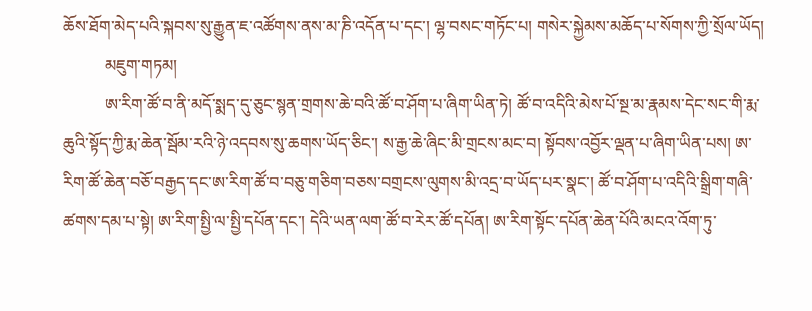ཆོས་ཐོག་མེད་པའི་སྐབས་སུ་རྒྱུན་ཇ་འཚོགས་ནས་མ་ཎི་འདོན་པ་དང་། ལྷ་བསང་གཏོང་པ། གསེར་སྐྱེམས་མཆོད་པ་སོགས་ཀྱི་སྲོལ་ཡོད།
          མཇུག་གཏམ།
          ཨ་རིག་ཚོ་བ་ནི་མདོ་སྨད་དུ་ཅུང་སྙན་གྲགས་ཆེ་བའི་ཚོ་བ་ཤོག་པ་ཞིག་ཡིན་ཏེ། ཚོ་བ་འདིའི་མེས་པོ་སྔ་མ་རྣམས་དེང་སང་གི་རྨ་ཆུའི་སྟོད་ཀྱི་རྨ་ཆེན་སྦོམ་རའི་ཉེ་འདབས་སུ་ཆགས་ཡོད་ཅིང་། ས་རྒྱ་ཆེ་ཞིང་མི་གྲངས་མང་བ། སྟོབས་འབྱོར་ལྡན་པ་ཞིག་ཡིན་པས། ཨ་རིག་ཚོ་ཆེན་བཅོ་བརྒྱད་དང་ཨ་རིག་ཚོ་བ་བཅུ་གཅིག་བཅས་བགྲངས་ལུགས་མི་འདྲ་བ་ཡོད་པར་སྣང་། ཚོ་བ་ཤོག་པ་འདིའི་སྒྲིག་གཞི་ཚགས་དམ་པ་སྟེ། ཨ་རིག་སྤྱི་ལ་སྤྱི་དཔོན་དང་། དེའི་ཡན་ལག་ཚོ་བ་རེར་ཚོ་དཔོན། ཨ་རིག་སྟོང་དཔོན་ཆེན་པོའི་མངའ་འོག་ཏུ་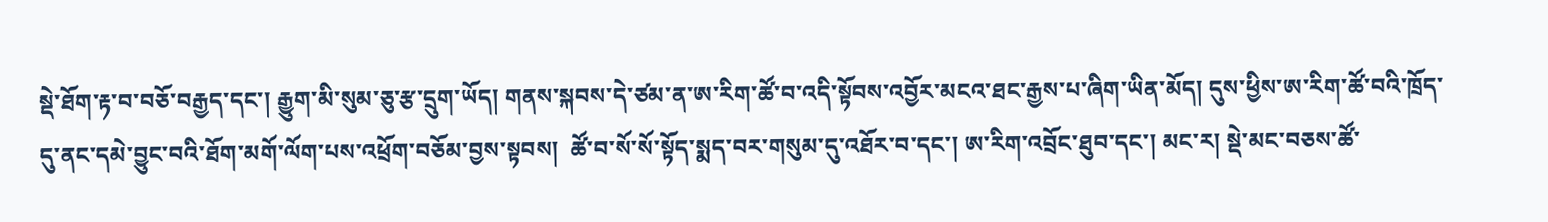སྡེ་ཐོག་རྟ་བ་བཅོ་བརྒྱད་དང་། རྒྱུག་མི་སུམ་ཅུ་རྩ་དྲུག་ཡོད། གནས་སྐབས་དེ་ཙམ་ན་ཨ་རིག་ཚོ་བ་འདི་སྟོབས་འབྱོར་མངའ་ཐང་རྒྱས་པ་ཞིག་ཡིན་མོད། དུས་ཕྱིས་ཨ་རིག་ཚོ་བའི་ཁྲོད་དུ་ནང་དམེ་བྱུང་བའི་ཐོག་མགོ་ལོག་པས་འཕྲོག་བཅོམ་བྱས་སྟབས།  ཚོ་བ་སོ་སོ་སྟོད་སྨད་བར་གསུམ་དུ་འཐོར་བ་དང་། ཨ་རིག་འབྲོང་ཐུབ་དང་། མང་ར། སྡེ་མང་བཅས་ཚོ་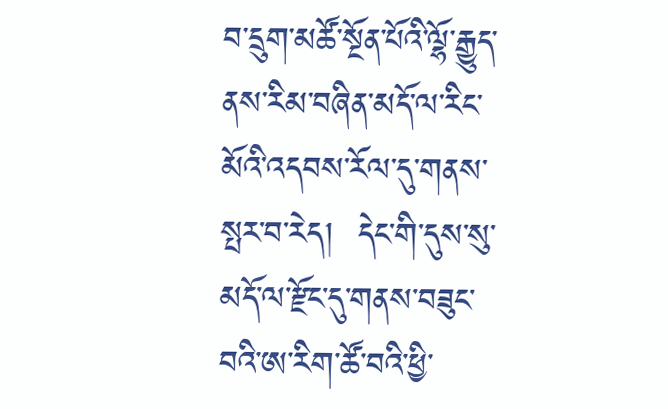བ་དྲུག་མཚོ་སྔོན་པོའི་ལྷོ་རྒྱུད་ནས་རིམ་བཞིན་མདོ་ལ་རིང་མོའི་འདབས་རོལ་དུ་གནས་སྤར་བ་རེད།  དེང་གི་དུས་སུ་མདོ་ལ་རྫོང་དུ་གནས་བཟུང་བའི་ཨ་རིག་ཚོ་བའི་ཕྱི་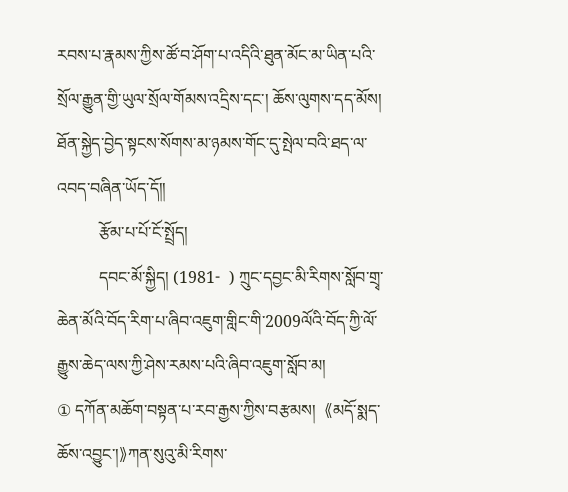རབས་པ་རྣམས་ཀྱིས་ཚོ་བ་ཤོག་པ་འདིའི་ཐུན་མོང་མ་ཡིན་པའི་སྲོལ་རྒྱུན་གྱི་ཡུལ་སྲོལ་གོམས་འདྲིས་དང་། ཆོས་ལུགས་དད་མོས། ཐོན་སྐྱེད་བྱེད་སྟངས་སོགས་མ་ཉམས་གོང་དུ་སྤེལ་བའི་ཐད་ལ་འབད་བཞིན་ཡོད་དོ།།
          རྩོམ་པ་པོ་ངོ་སྤྲོད།
          དབང་མོ་སྐྱིད། (1981-  ) ཀྲུང་དབྱང་མི་རིགས་སློབ་གྲྭ་ཆེན་མོའི་བོད་རིག་པ་ཞིབ་འཇུག་གླིང་གི་2009ལོའི་བོད་ཀྱི་ལོ་རྒྱུས་ཆེད་ལས་ཀྱི་ཤེས་རམས་པའི་ཞིབ་འཇུག་སློབ་མ།
① དཀོན་མཆོག་བསྟན་པ་རབ་རྒྱས་ཀྱིས་བརྩམས།  《མདོ་སྨད་ཆོས་འབྱུང་།》ཀན་སུའུ་མི་རིགས་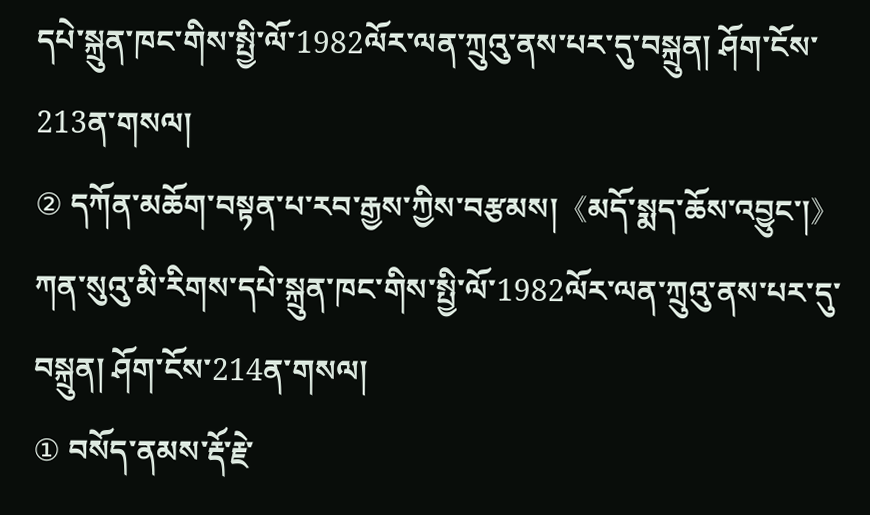དཔེ་སྐྲུན་ཁང་གིས་སྤྱི་ལོ་1982ལོར་ལན་ཀྲུའུ་ནས་པར་དུ་བསྐྲུན། ཤོག་ངོས་213ན་གསལ།
② དཀོན་མཆོག་བསྟན་པ་རབ་རྒྱས་ཀྱིས་བརྩམས།  《མདོ་སྨད་ཆོས་འབྱུང་།》ཀན་སུའུ་མི་རིགས་དཔེ་སྐྲུན་ཁང་གིས་སྤྱི་ལོ་1982ལོར་ལན་ཀྲུའུ་ནས་པར་དུ་བསྐྲུན། ཤོག་ངོས་214ན་གསལ།
① བསོད་ནམས་རྡོ་རྗེ་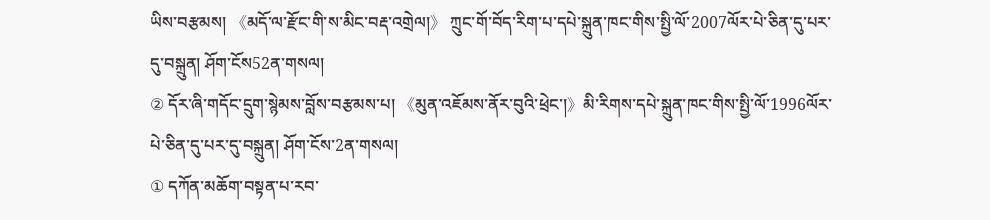ཡིས་བརྩམས། 《མདོ་ལ་རྫོང་གི་ས་མིང་བརྡ་འགྲེལ།》 ཀྲུང་གོ་བོད་རིག་པ་དཔེ་སྐྲུན་ཁང་གིས་སྤྱི་ལོ་2007ལོར་པེ་ཅིན་དུ་པར་དུ་བསྐྲུན། ཤོག་ངོས52ན་གསལ།
② དོར་ཞི་གདོང་དྲུག་སྙེམས་བློས་བརྩམས་པ། 《མུན་འཇོམས་ནོར་བུའི་ཕྲེང་།》མི་རིགས་དཔེ་སྐྲུན་ཁང་གིས་སྤྱི་ལོ་1996ལོར་པེ་ཅིན་དུ་པར་དུ་བསྐྲུན། ཤོག་ངོས་2ན་གསལ།
① དཀོན་མཆོག་བསྟན་པ་རབ་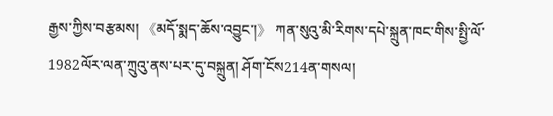རྒྱས་ཀྱིས་བརྩམས། 《མདོ་སྨད་ཆོས་འབྱུང་།》 ཀན་སུའུ་མི་རིགས་དཔེ་སྐྲུན་ཁང་གིས་སྤྱི་ལོ་1982ལོར་ལན་ཀྲུའུ་ནས་པར་དུ་བསྐྲུན། ཤོག་ངོས214ན་གསལ།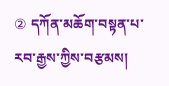② དཀོན་མཆོག་བསྟན་པ་རབ་རྒྱས་ཀྱིས་བརྩམས།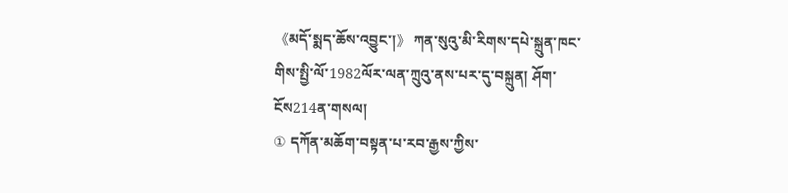《མདོ་སྨད་ཆོས་འབྱུང་།》 ཀན་སུའུ་མི་རིགས་དཔེ་སྐྲུན་ཁང་གིས་སྤྱི་ལོ་1982ལོར་ལན་ཀྲུའུ་ནས་པར་དུ་བསྐྲུན། ཤོག་ངོས214ན་གསལ།
① དཀོན་མཆོག་བསྟན་པ་རབ་རྒྱས་ཀྱིས་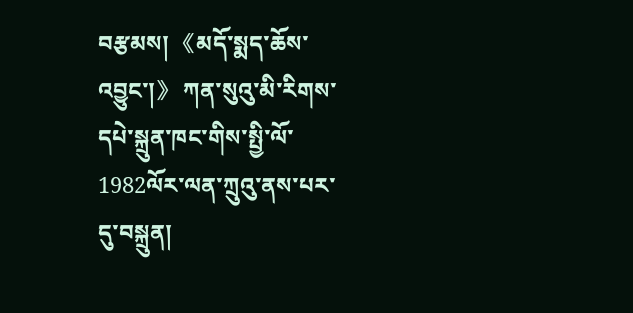བརྩམས། 《མདོ་སྨད་ཆོས་འབྱུང་།》 ཀན་སུའུ་མི་རིགས་དཔེ་སྐྲུན་ཁང་གིས་སྤྱི་ལོ་1982ལོར་ལན་ཀྲུའུ་ནས་པར་དུ་བསྐྲུན།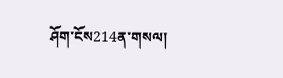ཤོག་ངོས214ན་གསལ།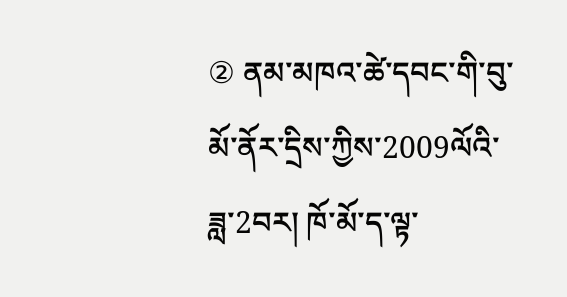② ནམ་མཁའ་ཚེ་དབང་གི་བུ་མོ་ནོར་དྲིས་ཀྱིས་2009ལོའི་ཟླ་2བར། ཁོ་མོ་ད་ལྟ་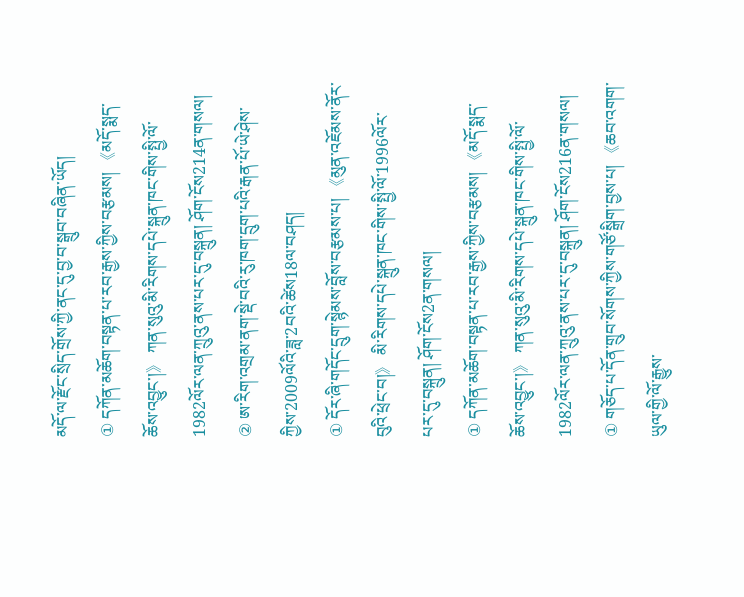མདོ་ལ་རྫོང་སྲིད་གྲོས་ཀྱི་ནང་དུ་བྱ་བ་སྒྲུབ་བཞིན་ཡོད།
① དཀོན་མཆོག་བསྟན་པ་རབ་རྒྱས་ཀྱིས་བརྩམས། 《མདོ་སྨད་ཆོས་འབྱུང་།》 ཀན་སུའུ་མི་རིགས་དཔེ་སྐྲུན་ཁང་གིས་སྤྱི་ལོ་1982ལོར་ལན་ཀྲུའུ་ནས་པར་དུ་བསྐྲུན། ཤོག་ངོས214ན་གསལ།
② ཨ་རིག་འགྲམ་ནག་སྡེ་བའི་རུ་ཁག་དྲུག་པའི་རྒན་པོ་ཡེ་ཤེས་ཀྱིས་2009ལོའི་ཟླ་2བའི་ཚེས18ལ་བཤད།
① དོར་ཞི་གདོང་དྲུག་སྙེམས་བློས་བརྩམས་པ། 《མུན་འཇོམས་ནོར་བུའི་ཕྲེང་བ།》 མི་རིགས་དཔེ་སྐྲུན་ཁང་གིས་སྤྱི་ལོ་1996ལོར་  པར་དུ་བསྐྲུན། ཤོག་ངོས2ན་གསལ།
① དཀོན་མཆོག་བསྟན་པ་རབ་རྒྱས་ཀྱིས་བརྩམས། 《མདོ་སྨད་ཆོས་འབྱུང་།》 ཀན་སུའུ་མི་རིགས་དཔེ་སྐྲུན་ཁང་གིས་སྤྱི་ལོ་1982ལོར་ལན་ཀྲུའུ་ནས་པར་དུ་བསྐྲུན། ཤོག་ངོས216ན་གསལ།
① གཅོད་པ་དོན་གྲུབ་སོགས་ཀྱིས་གཙོ་སྒྲིག་བྱས་པ། 《ཆབ་འགག་ཡུལ་གྱི་ལོ་རྒྱུས་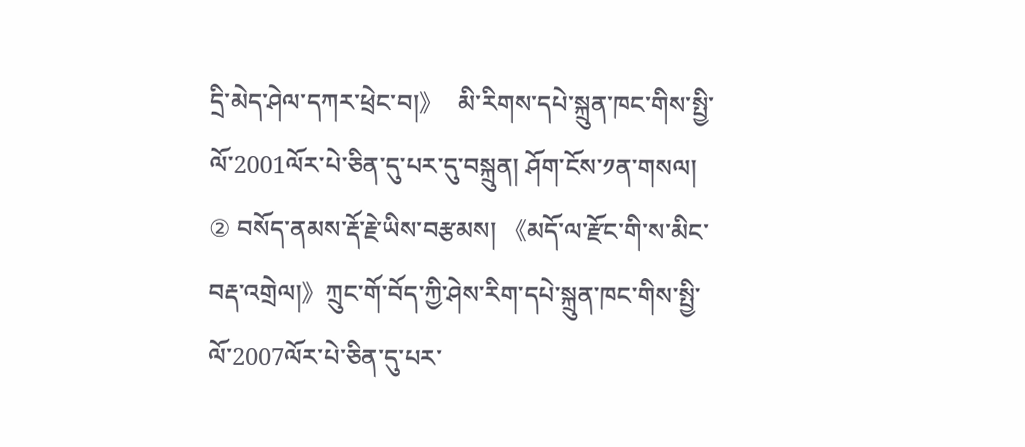དྲི་མེད་ཤེལ་དཀར་ཕྲེང་བ།》   མི་རིགས་དཔེ་སྐྲུན་ཁང་གིས་སྤྱི་ལོ་2001ལོར་པེ་ཅིན་དུ་པར་དུ་བསྐྲུན། ཤོག་ངོས་༡ན་གསལ།
② བསོད་ནམས་རྡོ་རྗེ་ཡིས་བརྩམས། 《མདོ་ལ་རྫོང་གི་ས་མིང་བརྡ་འགྲེལ།》ཀྲུང་གོ་བོད་ཀྱི་ཤེས་རིག་དཔེ་སྐྲུན་ཁང་གིས་སྤྱི་ལོ་2007ལོར་པེ་ཅིན་དུ་པར་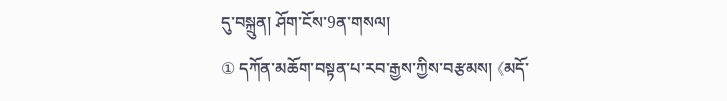དུ་བསྐྲུན། ཤོག་ངོས་9ན་གསལ།
① དཀོན་མཆོག་བསྟན་པ་རབ་རྒྱས་ཀྱིས་བརྩམས། 《མདོ་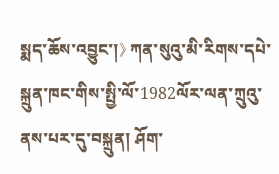སྨད་ཆོས་འབྱུང་།》 ཀན་སུའུ་མི་རིགས་དཔེ་སྐྲུན་ཁང་གིས་སྤྱི་ལོ་1982ལོར་ལན་ཀྲུའུ་ནས་པར་དུ་བསྐྲུན། ཤོག་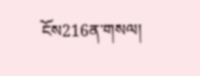ངོས216ན་གསལ།